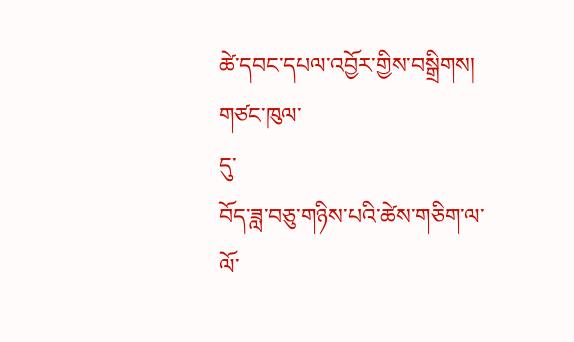ཚེ་དབང་དཔལ་འབྱོར་གྱིས་བསྒྲིགས།
གཙང་ཁུལ་
དུ་
བོད་ཟླ་བཅུ་གཉིས་པའི་ཚེས་གཅིག་ལ་
ལོ་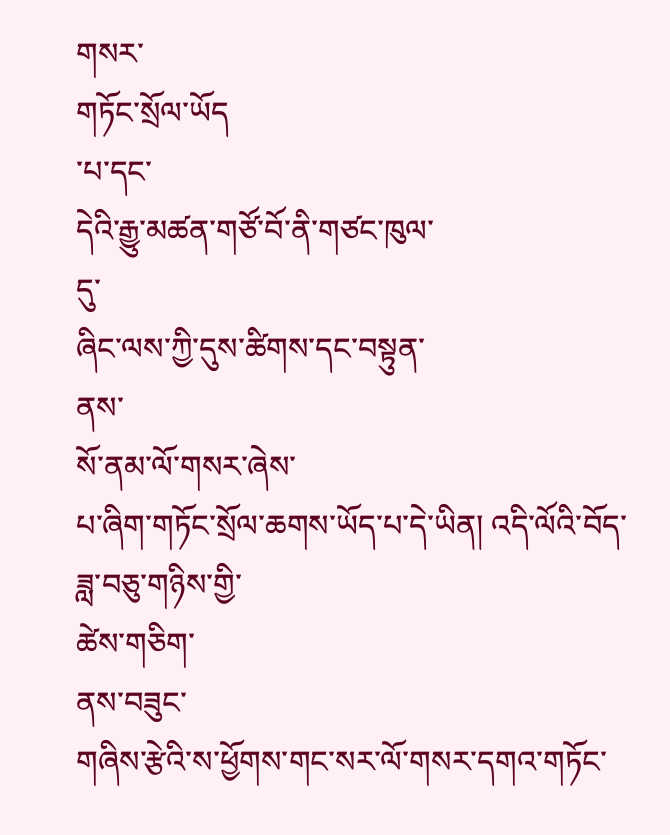གསར་
གཏོང་སྲོལ་ཡོད
་པ་དང་
དེའི་རྒྱུ་མཚན་གཙོ་བོ་ནི་གཙང་ཁུལ་
དུ་
ཞིང་ལས་ཀྱི་དུས་ཚིགས་དང་བསྟུན་
ནས་
སོ་ནམ་ལོ་གསར་ཞེས་
པ་ཞིག་གཏོང་སྲོལ་ཆགས་ཡོད་པ་དེ་ཡིན། འདི་ལོའི་བོད་ཟླ་བཅུ་གཉིས་གྱི་
ཚེས་གཅིག་
ནས་བཟུང་
གཞིས་རྩེའི་ས་ཕྱོགས་གང་སར་ལོ་གསར་དགའ་གཏོང་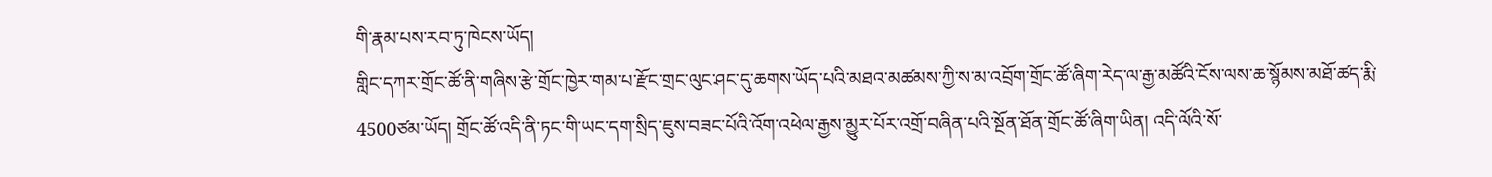གི་རྣམ་པས་རབ་ཏུ་ཁེངས་ཡོད།
གླིང་དཀར་གྲོང་ཚོ་ནི་གཞིས་རྩེ་གྲོང་ཁྱེར་གམ་པ་རྫོང་གྲང་ལུང་ཤང་དུ་ཆགས་ཡོད་པའི་མཐའ་མཚམས་ཀྱི་ས་མ་འབྲོག་གྲོང་ཚོ་ཞིག་རེད་ལ་རྒྱ་མཚོའི་ངོས་ལས་ཆ་སྙོམས་མཐོ་ཚད་རྨི་4500ཙམ་ཡོད། གྲོང་ཚོ་འདི་ནི་ཏང་གི་ཡང་དག་སྲིད་ཇུས་བཟང་པོའི་འོག་འཕེལ་རྒྱས་མྱུར་པོར་འགྲོ་བཞིན་པའི་སྔོན་ཐོན་གྲོང་ཚོ་ཞིག་ཡིན། འདི་ལོའི་སོ་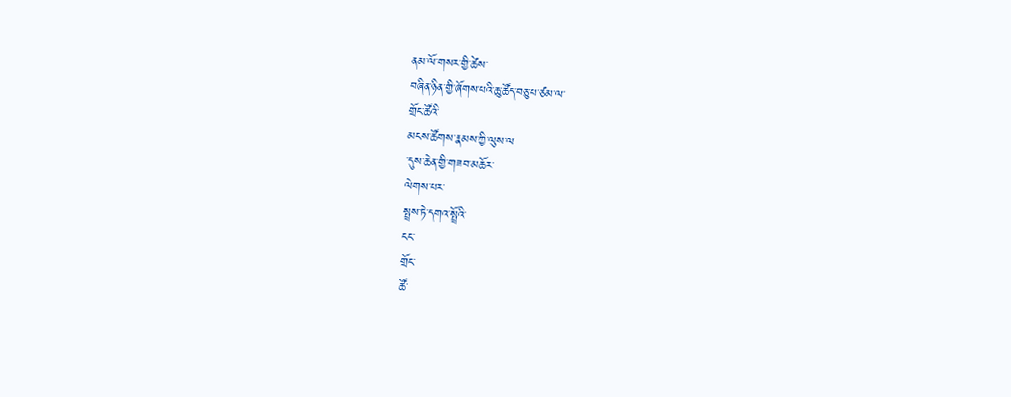ནམ་ལོ་གསར་གྱི་ཚེས་
བཞིན་ཉིན་གྱི་ཞོགས་པའི་ཆུ་ཚོད་བཅུ་པ་ཙམ་ལ་
གྲོང་ཚོའི་
མངས་ཚོགས་རྣམས་ཀྱི་ལུས་ལ
་དུས་ཆེན་གྱི་གཟབ་མཆོར་
ལེགས་པར་
སྤྲས་ཏེ་དགའ་སྤྲོའི་
ངང་
གྲོང་
ཚོ་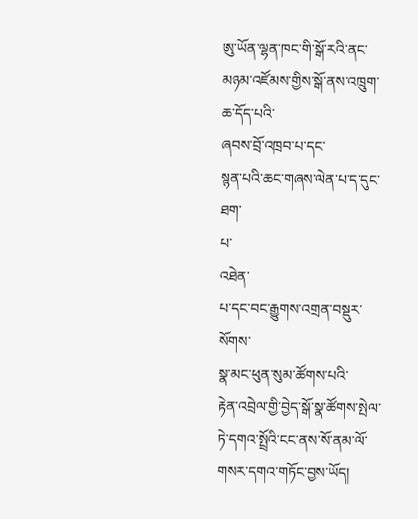ཨུ་ཡོན་ལྷན་ཁང་གི་སྒོ་རའི་ནང་
མཉམ་འཛོམས་གྱིས་སྒོ་ནས་འཁྲུག་ཆ་དོད་པའི་
ཞབས་བྲོ་འཁྲབ་པ་དང་
སྙན་པའི་ཆང་གཞས་ལེན་པ་ད་དུང་
ཐག་
པ་
འཐེན་
པ་དང་བང་རྒྱུགས་འགྲན་བསྡུར་
སོགས་
སྣ་མང་ཕུན་སུམ་ཚོགས་པའི་
རྟེན་འབྲེལ་གྱི་བྱེད་སྒོ་སྣ་ཚོགས་སྤེལ་
ཏེ་དགའ་སྤྲོའི་ངང་ནས་སོ་ནམ་ལོ་གསར་དགའ་གཏོང་བྱས་ཡོད།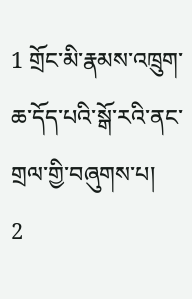1 གྲོང་མི་རྣམས་འཁྲུག་ཆ་དོད་པའི་སྒོ་རའི་ནང་གྲལ་གྱི་བཞུགས་པ།
2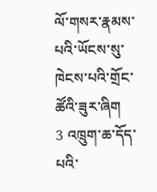ལོ་གསར་རྣམས་པའི་ཡོངས་སུ་ཁེངས་པའི་གྲོང་ཚོའི་ཟུར་ཞིག
3 འཁྲུག་ཆ་དོད་པའི་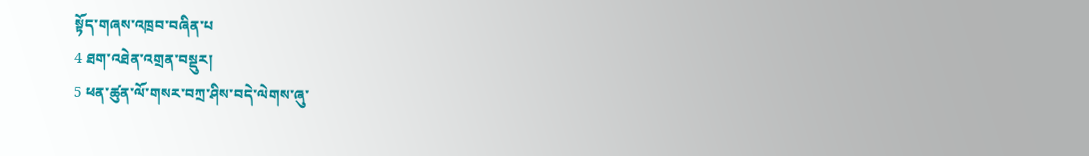སྟོད་གཞས་འཁྲབ་བཞིན་པ
4 ཐག་འཐེན་འགྲན་བསྡུར།
5 ཕན་ཚུན་ལོ་གསར་བཀྲ་ཤིས་བདེ་ལེགས་ཞུ་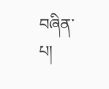བཞིན་པ།